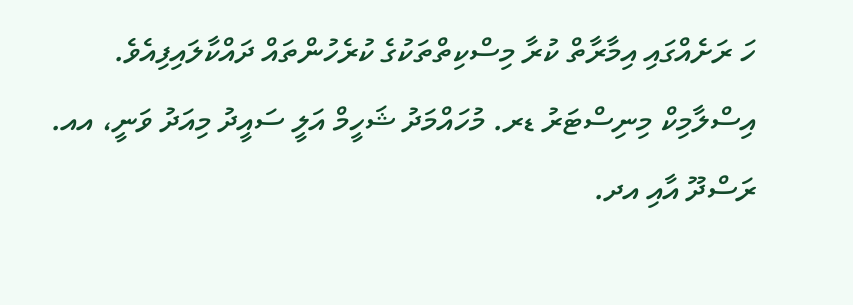ހަ ރަށެއްގައި އިމާރާތް ކުރާ މިސްކިތްތަކުގެ ކުރެހުންތައް ދައްކާލައިފިއެވެ.
އިސްލާމިކް މިނިސްޓަރު ޑރ. މުހައްމަދު ޝަހީމް އަލީ ސައީދު މިއަދު ވަނީ، އއ. ރަސްދޫ އާއި އދ.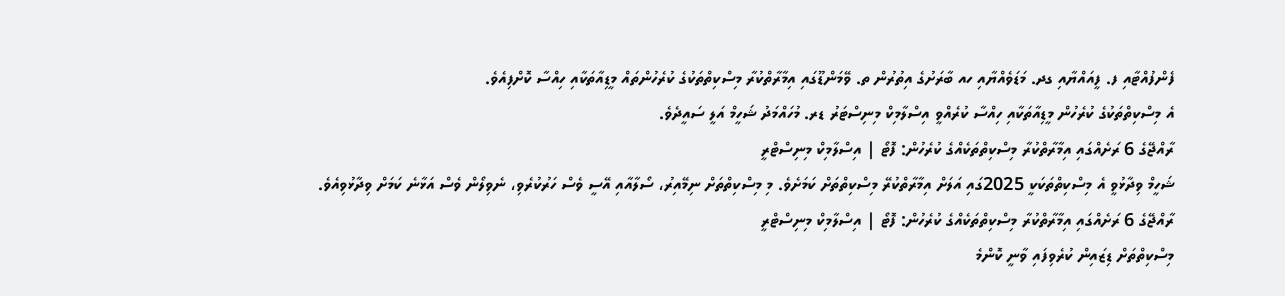ފެންފުއްޓާއި ފ. ފީއައްޔާއި ގދ. މަޑަވެއްޔާއި ހއ ބާރަށުގެ އިތުރުން ތ. ވޭމަންޑޫގައި އިމާރާތްކުރާ މިސްކިތްތަކުގެ ކުރެހުންތައް މީޑިއާތަކާއި ހިއްސާ ކޮށްފިއެވެ.
އެ މިސްކިތްތަކުގެ ކުރެހުން މީޑިއާތަކާއި ހިއްސާ ކުރެއްވީ އިސްލާމިކް މިނިސްޓަރު ޑރ. މުހައްމަދު ޝަހީމް އަލީ ސައީދެވެ.
ރާއްޖޭގެ 6 ރަށެއްގައި އިމާރާތްކުރާ މިސްކިތްތަކެއްގެ ކުރެހުން: ފޮޓޯ | އިސްލާމިކް މިނިސްޓްރީ
ޝަހީމް ވިދާޅުވީ އެ މިސްކިތްތަކަކީ 2025ގައި އަލަށް އިމާރާތްކުރޭ މިސްކިތްތަށް ކަމަށެވެ. މި މިސްކިތްތަށް ނިމޭއިރު، ސޯލާއާއި އޭސީ ވެސް ހަރުކުރެވި، ނެވިލޯން ވެސް އަޅާނެ ކަމަށް ވިދާޅުވިއެވެ.
ރާއްޖޭގެ 6 ރަށެއްގައި އިމާރާތްކުރާ މިސްކިތްތަކެއްގެ ކުރެހުން: ފޮޓޯ | އިސްލާމިކް މިނިސްޓްރީ
މިސްކިތްތަށް ޑިޒައިން ކުރެވިފައި ވާނީ ކޮންމެ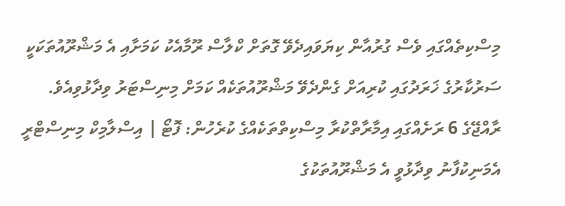މިސްކިތެއްގައި ވެސް ގުރުއާން ކިޔަވައިދެވޭ ގޮތަށް ކްލާސް ރޫމާއެކު ކަމަށާއި އެ މަޝްރޫއުތަކަކީ ސަރުކާރުގެ ޚަރަދުގައި ކުރިއަށް ގެންދެވޭ މަޝްރޫއުތަކެއް ކަމަށް މިނިސްޓަރު ވިދާޅުވިއެވެ.
ރާއްޖޭގެ 6 ރަށެއްގައި އިމާރާތްކުރާ މިސްކިތްތަކެއްގެ ކުރެހުން: ފޮޓޯ | އިސްލާމިކް މިނިސްޓްރީ
އެމަނިކުފާނު ވިދާޅުވީ އެ މަޝްރޫއުތަކުގެ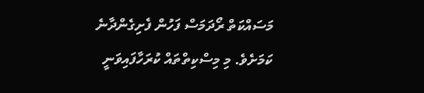މަސައްކަތް ރޯދަމަސް ފަހުން ފެށިގެންދާނެ ކަމަށެވެ. މި މިސްކިތްތައް ކުރަހާފައިވަނީ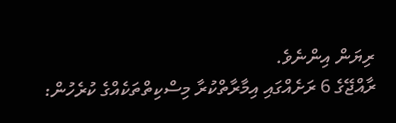ރިޔަން އިންނެވެ.
ރާއްޖޭގެ 6 ރަށެއްގައި އިމާރާތްކުރާ މިސްކިތްތަކެއްގެ ކުރެހުން: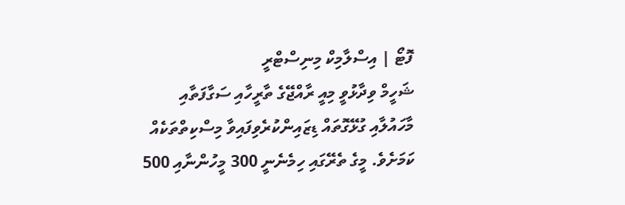ފޮޓޯ | އިސްލާމިކް މިނިސްޓްރީ
ޝަހީމް ވިދާޅުވީ މިއީ ރާއްޖޭގެ ތާރީހާއި ސަގާފަތާއި މާހައުލާއި ގުޅޭގޮތައް ޑިޒައިންކުރެވިފައިވާ މިސްކިތްތަކެއް ކަމަށެވެ. މީގެ ތެރޭގައި ހިމެނެނީ 300 މީހުންނާއި 500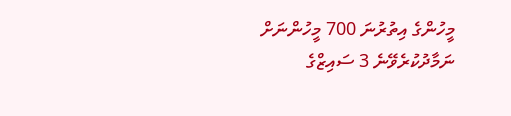މީހުންގެ އިތުރުނަ 700 މީހުންނަށް ނަމާދުކުރެވޭނެ 3 ސައިޒްގެ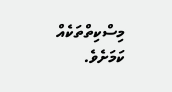މިސްކިތްތަކެއް ކަމަށެވެ.